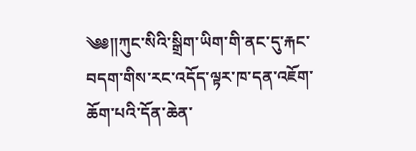༄༅།།ཀུང་སིའི་སྒྲིག་ཡིག་གི་ནང་དུ་རྐང་བདག་གིས་རང་འདོད་ལྟར་ཁ་དན་འཇོག་ཆོག་པའི་དོན་ཆེན་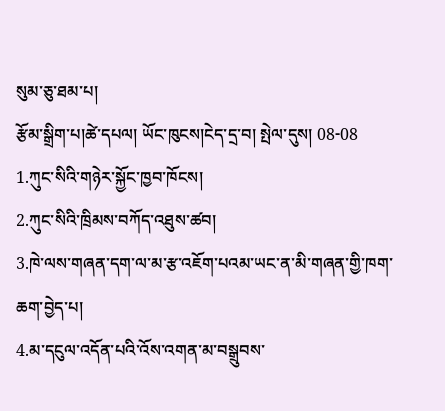སུམ་ཅུ་ཐམ་པ།
རྩོམ་སྒྲིག་པ།ཚེ་དཔལ། ཡོང་ཁུངས།ངེད་དྲ་བ། སྤེལ་དུས། 08-08
1.ཀུང་སིའི་གཉེར་སྐྱོང་ཁྱབ་ཁོངས།
2.ཀུང་སིའི་ཁྲིམས་བཀོད་འཐུས་ཚབ།
3.ཁེ་ལས་གཞན་དག་ལ་མ་རྩ་འཇོག་པའམ་ཡང་ན་མི་གཞན་གྱི་ཁག་ཆག་བྱེད་པ།
4.མ་དངུལ་འདོན་པའི་འོས་འགན་མ་བསྒྲུབས་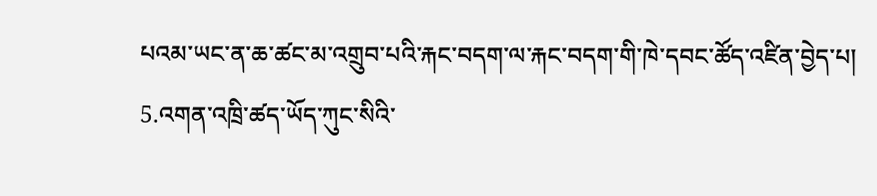པའམ་ཡང་ན་ཆ་ཚང་མ་འགྲུབ་པའི་རྐང་བདག་ལ་རྐང་བདག་གི་ཁེ་དབང་ཚོད་འཛིན་བྱེད་པ།
5.འགན་འཁྲི་ཚད་ཡོད་ཀུང་སིའི་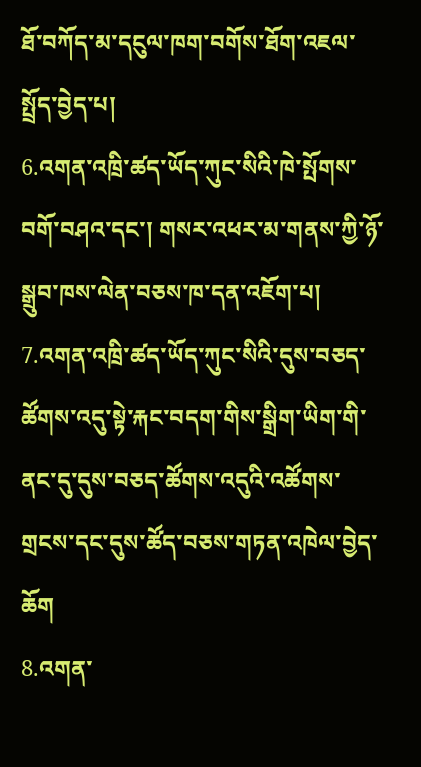ཐོ་བཀོད་མ་དངུལ་ཁག་བགོས་ཐོག་འཇལ་སྤྲོད་བྱེད་པ།
6.འགན་འཁྲི་ཚད་ཡོད་ཀུང་སིའི་ཁེ་སྤོགས་བགོ་བཤའ་དང་། གསར་འཕར་མ་གནས་ཀྱི་ཉོ་སྒྲུབ་ཁས་ལེན་བཅས་ཁ་དན་འཇོག་པ།
7.འགན་འཁྲི་ཚད་ཡོད་ཀུང་སིའི་དུས་བཅད་ཚོགས་འདུ་སྟེ་རྐང་བདག་གིས་སྒྲིག་ཡིག་གི་ནང་དུ་དུས་བཅད་ཚོགས་འདུའི་འཚོགས་གྲངས་དང་དུས་ཚོད་བཅས་གཏན་འཁེལ་བྱེད་ཆོག
8.འགན་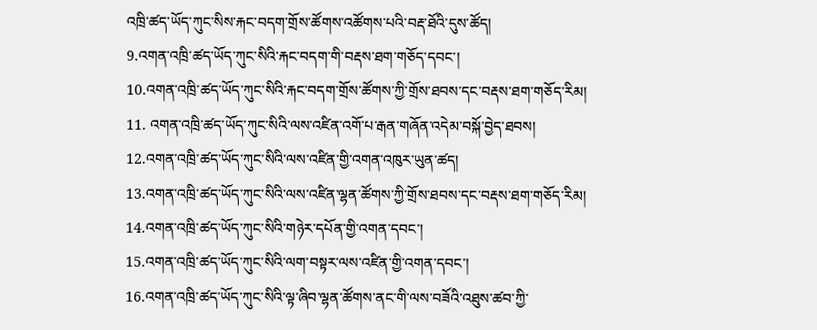འཁྲི་ཚད་ཡོད་ཀུང་སིས་རྐང་བདག་གྲོས་ཚོགས་འཚོགས་པའི་བརྡ་ཐོའི་དུས་ཚོད།
9.འགན་འཁྲི་ཚད་ཡོད་ཀུང་སིའི་རྐང་བདག་གི་བརྡས་ཐག་གཅོད་དབང་།
10.འགན་འཁྲི་ཚད་ཡོད་ཀུང་སིའི་རྐང་བདག་གྲོས་ཚོགས་ཀྱི་གྲོས་ཐབས་དང་བརྡས་ཐག་གཅོད་རིམ།
11. འགན་འཁྲི་ཚད་ཡོད་ཀུང་སིའི་ལས་འཛིན་འགོ་པ་རྒན་གཞོན་འདེམ་བསྐོ་བྱེད་ཐབས།
12.འགན་འཁྲི་ཚད་ཡོད་ཀུང་སིའི་ལས་འཛིན་གྱི་འགན་འཁུར་ཡུན་ཚད།
13.འགན་འཁྲི་ཚད་ཡོད་ཀུང་སིའི་ལས་འཛིན་ལྷན་ཚོགས་ཀྱི་གྲོས་ཐབས་དང་བརྡས་ཐག་གཅོད་རིམ།
14.འགན་འཁྲི་ཚད་ཡོད་ཀུང་སིའི་གཉེར་དཔོན་གྱི་འགན་དབང་།
15.འགན་འཁྲི་ཚད་ཡོད་ཀུང་སིའི་ལག་བསྟར་ལས་འཛིན་གྱི་འགན་དབང་།
16.འགན་འཁྲི་ཚད་ཡོད་ཀུང་སིའི་ལྟ་ཞིབ་ལྷན་ཚོགས་ནང་གི་ལས་བཟོའི་འཐུས་ཚབ་ཀྱི་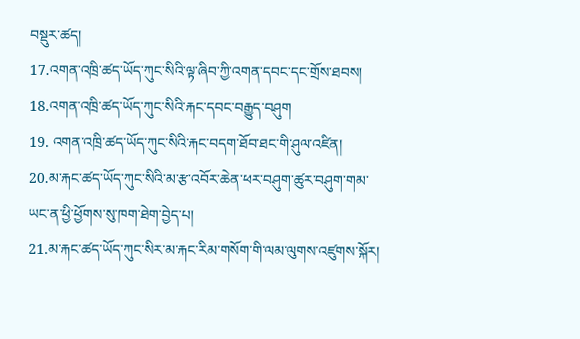བསྡུར་ཚད།
17.འགན་འཁྲི་ཚད་ཡོད་ཀུང་སིའི་ལྟ་ཞིབ་ཀྱི་འགན་དབང་དང་གྲོས་ཐབས།
18.འགན་འཁྲི་ཚད་ཡོད་ཀུང་སིའི་རྐང་དབང་བརྒྱུད་བཤུག
19. འགན་འཁྲི་ཚད་ཡོད་ཀུང་སིའི་རྐང་བདག་ཐོབ་ཐང་གི་ཤུལ་འཛིན།
20.མ་རྐང་ཚད་ཡོད་ཀུང་སིའི་མ་རྩ་འབོར་ཆེན་ཕར་བཤུག་ཚུར་བཤུག་གམ་ཡང་ན་ཕྱི་ཕྱོགས་སུ་ཁག་ཐེག་བྱེད་པ།
21.མ་རྐང་ཚད་ཡོད་ཀུང་སིར་མ་རྐང་རིམ་གསོག་གི་ལམ་ལུགས་འཛུགས་སྐོར།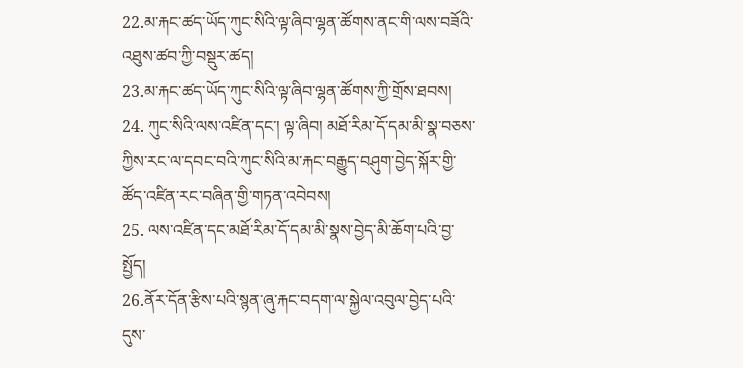22.མ་རྐང་ཚད་ཡོད་ཀུང་སིའི་ལྟ་ཞིབ་ལྷན་ཚོགས་ནང་གི་ལས་བཟོའི་འཐུས་ཚབ་ཀྱི་བསྡུར་ཚད།
23.མ་རྐང་ཚད་ཡོད་ཀུང་སིའི་ལྟ་ཞིབ་ལྷན་ཚོགས་ཀྱི་གྲོས་ཐབས།
24. ཀུང་སིའི་ལས་འཛིན་དང་། ལྟ་ཞིབ། མཐོ་རིམ་དོ་དམ་མི་སྣ་བཅས་ཀྱིས་རང་ལ་དབང་བའི་ཀུང་སིའི་མ་རྐང་བརྒྱུད་བཤུག་བྱེད་སྐོར་གྱི་ཚོད་འཛིན་རང་བཞིན་གྱི་གཏན་འབེབས།
25. ལས་འཛིན་དང་མཐོ་རིམ་དོ་དམ་མི་སྣས་བྱེད་མི་ཆོག་པའི་བྱ་སྤྱོད།
26.ནོར་དོན་རྩིས་པའི་སྙན་ཞུ་རྐང་བདག་ལ་སྐྱེལ་འབུལ་བྱེད་པའི་དུས་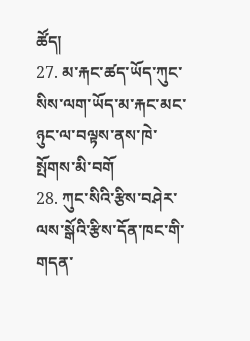ཚོད།
27. མ་རྐང་ཚད་ཡོད་ཀུང་སིས་ལག་ཡོད་མ་རྐང་མང་ཉུང་ལ་བལྟས་ནས་ཁེ་སྤོགས་མི་བགོ
28. ཀུང་སིའི་རྩིས་བཤེར་ལས་སྒོའི་རྩིས་དོན་ཁང་གི་གདན་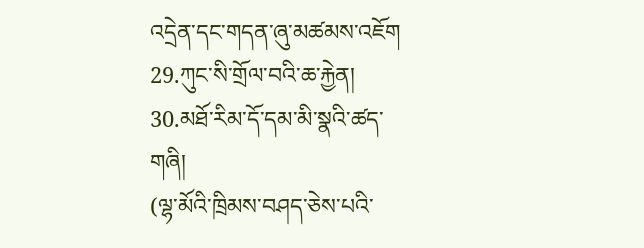འདྲེན་དང་གདན་ཞུ་མཚམས་འཇོག
29.ཀུང་སི་གྲོལ་བའི་ཆ་རྐྱེན།
30.མཐོ་རིམ་དོ་དམ་མི་སྣའི་ཚད་གཞི།
(ལྷ་མོའི་ཁྲིམས་བཤད་ཅེས་པའི་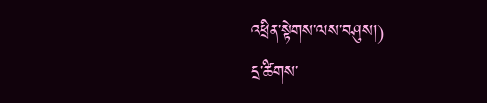འཕྲིན་སྟེགས་ལས་བཤུས།)
དྲ་ཚིགས་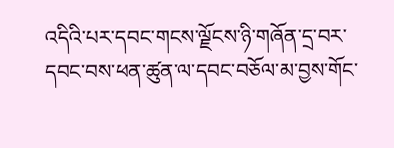འདིའི་པར་དབང་གངས་ལྗོངས་ཉི་གཞོན་དྲ་བར་དབང་བས་ཕན་ཚུན་ལ་དབང་བཅོལ་མ་བྱས་གོང་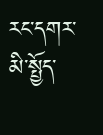རང་དགར་མི་སྤྱོད་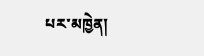པར་མཁྱེན།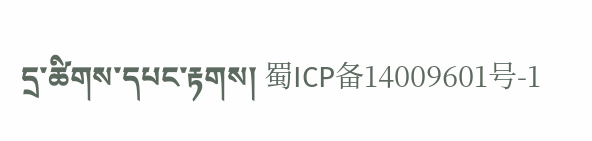དྲ་ཚིགས་དཔང་རྟགས། 蜀ICP备14009601号-1